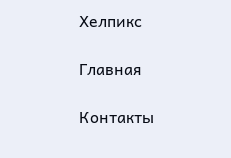Хелпикс

Главная

Контакты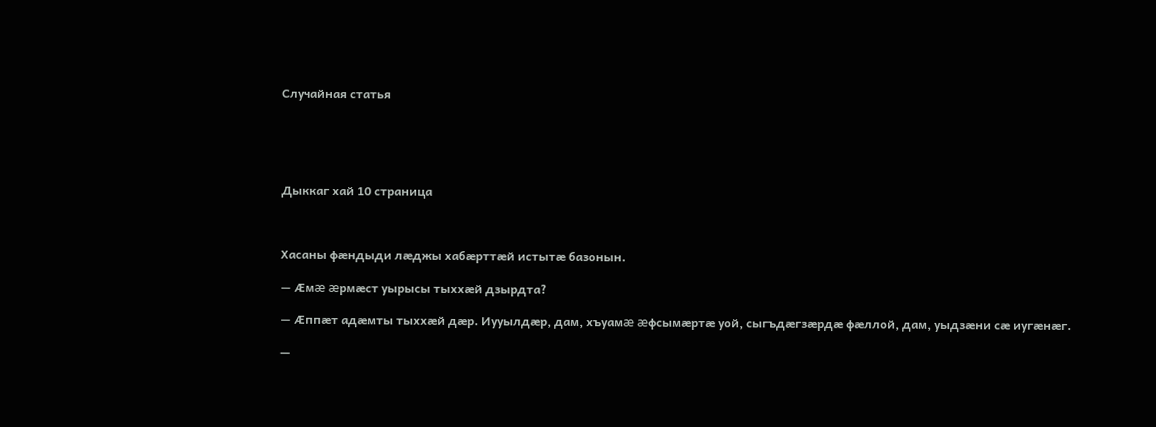Случайная статья





Дыккаг хай 10 страница



Хасаны фæндыди лæджы хабæрттæй истытæ базонын.

— Æмæ æрмæст уырысы тыххæй дзырдта?

— Æппæт адæмты тыххæй дæр. Иууылдæр, дам, хъуамæ æфсымæртæ уой, сыгъдæгзæрдæ фæллой, дам, уыдзæни сæ иугæнæг.

—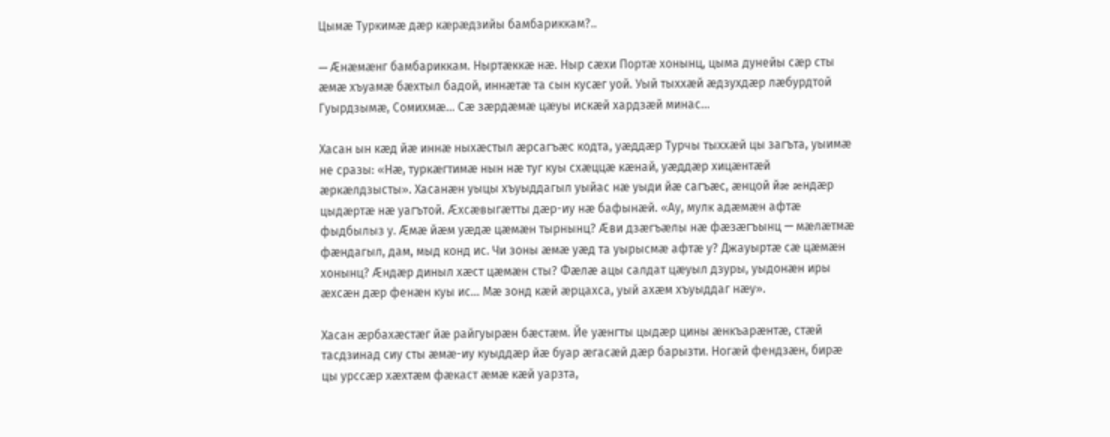Цымæ Туркимæ дæр кæрæдзийы бамбариккам?..

— Æнæмæнг бамбариккам. Ныртæккæ нæ. Ныр сæхи Портæ хонынц, цыма дунейы сæр сты æмæ хъуамæ бæхтыл бадой, иннæтæ та сын кусæг уой. Уый тыххæй æдзухдæр лæбурдтой Гуырдзымæ, Сомихмæ... Сæ зæрдæмæ цæуы искæй хардзæй минас...

Хасан ын кæд йæ иннæ ныхæстыл æрсагъæс кодта, уæддæр Турчы тыххæй цы загъта, уыимæ не сразы: «Нæ, туркæгтимæ нын нæ туг куы схæццæ кæнай, уæддæр хицæнтæй æркæлдзысты». Хасанæн уыцы хъуыддагыл уыйас нæ уыди йæ сагъæс, æнцой йæ æндæр цыдæртæ нæ уагътой. Æхсæвыгæтты дæр-иу нæ бафынæй. «Ау, мулк адæмæн афтæ фыдбылыз у. Æмæ йæм уæдæ цæмæн тырнынц? Æви дзæгъæлы нæ фæзæгъынц — мæлæтмæ фæндагыл, дам, мыд конд ис. Чи зоны æмæ уæд та уырысмæ афтæ у? Джауыртæ сæ цæмæн хонынц? Æндæр диныл хæст цæмæн сты? Фæлæ ацы салдат цæуыл дзуры, уыдонæн иры æхсæн дæр фенæн куы ис... Мæ зонд кæй æрцахса, уый ахæм хъуыддаг нæу».

Хасан æрбахæстæг йæ райгуырæн бæстæм. Йе уæнгты цыдæр цины æнкъарæнтæ, стæй тасдзинад сиу сты æмæ-иу куыддæр йæ буар æгасæй дæр барызти. Ногæй фендзæн, бирæ цы урссæр хæхтæм фæкаст æмæ кæй уарзта,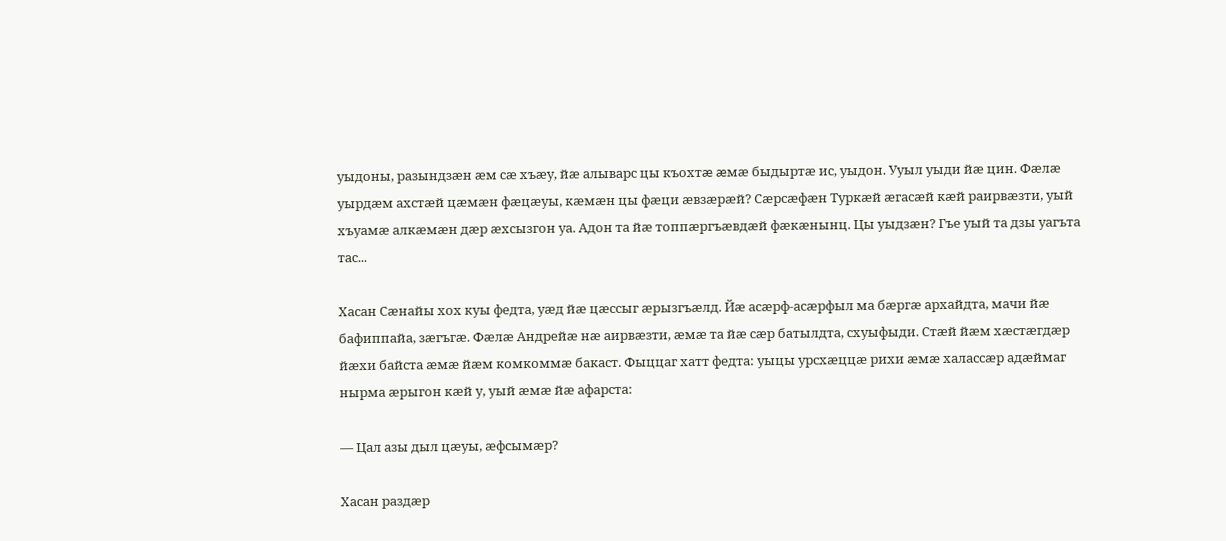уыдоны, разындзæн æм сæ хъæу, йæ алыварс цы къохтæ æмæ быдыртæ ис, уыдон. Ууыл уыди йæ цин. Фæлæ уырдæм ахстæй цæмæн фæцæуы, кæмæн цы фæци æвзæрæй? Сæрсæфæн Туркæй æгасæй кæй раирвæзти, уый хъуамæ алкæмæн дæр æхсызгон уа. Адон та йæ топпæргъæвдæй фæкæнынц. Цы уыдзæн? Гъе уый та дзы уагъта тас...

Хасан Сæнайы хох куы федта, уæд йæ цæссыг æрызгъæлд. Йæ асæрф-асæрфыл ма бæргæ архайдта, мачи йæ бафиппайа, зæгъгæ. Фæлæ Андрейæ нæ аирвæзти, æмæ та йæ сæр батылдта, схуыфыди. Стæй йæм хæстæгдæр йæхи байста æмæ йæм комкоммæ бакаст. Фыццаг хатт федта: уыцы урсхæццæ рихи æмæ халассæр адæймаг нырма æрыгон кæй у, уый æмæ йæ афарста:

— Цал азы дыл цæуы, æфсымæр?

Хасан раздæр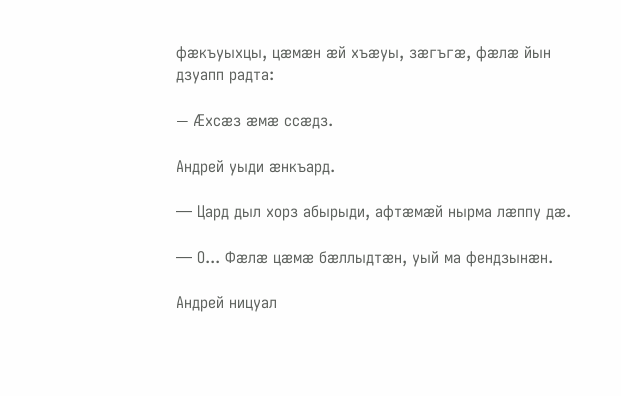фæкъуыхцы, цæмæн æй хъæуы, зæгъгæ, фæлæ йын дзуапп радта:

— Æхсæз æмæ ссæдз.

Андрей уыди æнкъард.

— Цард дыл хорз абырыди, афтæмæй нырма лæппу дæ.

— О... Фæлæ цæмæ бæллыдтæн, уый ма фендзынæн.

Андрей ницуал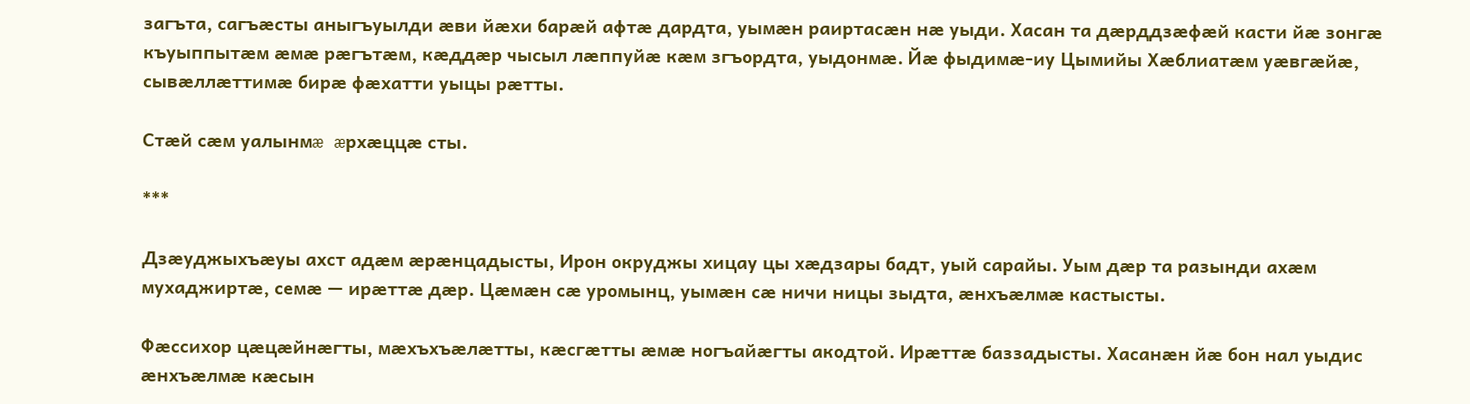загъта, сагъæсты аныгъуылди æви йæхи барæй афтæ дардта, уымæн раиртасæн нæ уыди. Хасан та дæрддзæфæй касти йæ зонгæ къуыппытæм æмæ рæгътæм, кæддæр чысыл лæппуйæ кæм згъордта, уыдонмæ. Йæ фыдимæ-иу Цымийы Хæблиатæм уæвгæйæ, сывæллæттимæ бирæ фæхатти уыцы рæтты.

Стæй сæм уалынмæ æрхæццæ сты.

***

Дзæуджыхъæуы ахст адæм æрæнцадысты, Ирон окруджы хицау цы хæдзары бадт, уый сарайы. Уым дæр та разынди ахæм мухаджиртæ, семæ — ирæттæ дæр. Цæмæн сæ уромынц, уымæн сæ ничи ницы зыдта, æнхъæлмæ кастысты.

Фæссихор цæцæйнæгты, мæхъхъæлæтты, кæсгæтты æмæ ногъайæгты акодтой. Ирæттæ баззадысты. Хасанæн йæ бон нал уыдис æнхъæлмæ кæсын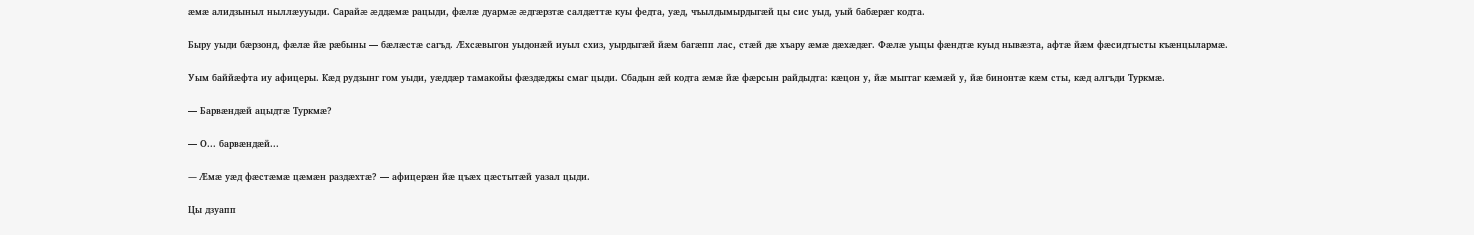æмæ алидзыныл ныллæууыди. Сарайæ æддæмæ рацыди, фæлæ дуармæ æдгæрзтæ салдæттæ куы федта, уæд, чъылдымырдыгæй цы сис уыд, уый бабæрæг кодта.

Быру уыди бæрзонд, фæлæ йæ рæбыны — бæлæстæ сагъд. Æхсæвыгон уыдонæй иуыл схиз, уырдыгæй йæм багæпп лас, стæй дæ хъару æмæ дæхæдæг. Фæлæ уыцы фæндтæ куыд нывæзта, афтæ йæм фæсидтысты къæнцылармæ.

Уым баййæфта иу афицеры. Кæд рудзынг гом уыди, уæддæр тамакойы фæздæджы смаг цыди. Сбадын æй кодта æмæ йæ фæрсын райдыдта: кæцон у, йæ мыггаг кæмæй у, йæ бинонтæ кæм сты, кæд алгъди Туркмæ.

— Барвæндæй ацыдтæ Туркмæ?

— О... барвæндæй...

— Æмæ уæд фæстæмæ цæмæн раздæхтæ? — афицерæн йæ цъæх цæстытæй уазал цыди.

Цы дзуапп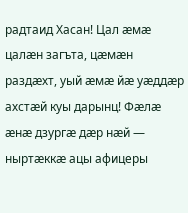радтаид Хасан! Цал æмæ цалæн загъта, цæмæн раздæхт, уый æмæ йæ уæддæр ахстæй куы дарынц! Фæлæ æнæ дзургæ дæр нæй — ныртæккæ ацы афицеры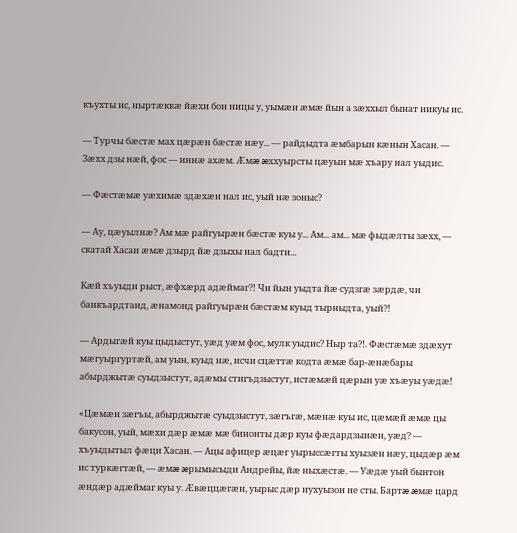къухты ис, ныртæккæ йæхи бон ницы у, уымæн æмæ йын а зæххыл бынат никуы ис.

— Турчы бæстæ мах цæрæн бæстæ нæу... — райдыдта æмбарын кæнын Хасан. — Зæхх дзы нæй, фос — иннæ ахæм. Æмæ æххуырсты цæуын мæ хъару нал уыдис.

— Фæстæмæ уæхимæ здæхæн нал ис, уый нæ зоныс?

— Ау, цæуылнæ? Ам мæ райгуырæн бæстæ куы у... Ам... ам... мæ фыдæлты зæхх, — скатай Хасан æмæ дзырд йæ дзыхы нал бадти...

Кæй хъуыди рыст, æфхæрд адæймаг?! Чи йын уыдта йæ судзгæ зæрдæ, чи банкъардтаид, æнамонд райгуырæн бæстæм куыд тырныдта, уый?!

— Ардыгæй куы цыдыстут, уæд уæм фос, мулк уыдис? Ныр та?!. Фæстæмæ здæхут мæгуыргуртæй, ам уын, куыд нæ, исчи сцæттæ кодта æмæ бар-æнæбары абырджытæ суыдзыстут, адæмы стигъдзыстут, истæмæй цæрын уæ хъæуы уæдæ!

«Цæмæн зæгъы, абырджытæ суыдзыстут, зæгъгæ, мæнæ куы ис, цæмæй æмæ цы бакусон, уый, мæхи дæр æмæ мæ бинонты дæр куы фæдардзынæн, уæд? — хъуыдытыл фæци Хасан. — Ацы афицер æцæг уырыссæгты хуызæн нæу, цыдæр æм ис туркæгтæй, — æмæ æрымысыди Андрейы, йæ ныхæстæ. — Уæдæ уый бынтон æндæр адæймаг куы у. Æвæццæгæн, уырыс дæр иухуызон не сты. Бартæ æмæ цард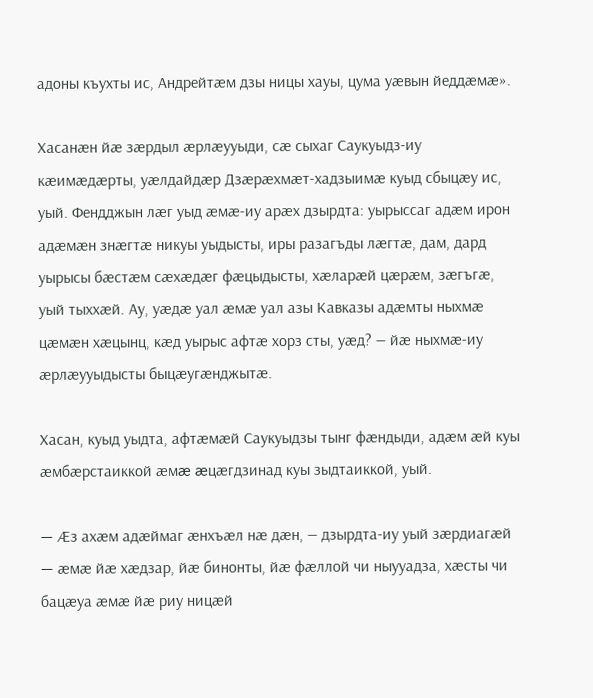адоны къухты ис, Андрейтæм дзы ницы хауы, цума уæвын йеддæмæ».

Хасанæн йæ зæрдыл æрлæууыди, сæ сыхаг Саукуыдз-иу кæимæдæрты, уæлдайдæр Дзæрæхмæт-хадзыимæ куыд сбыцæу ис, уый. Фендджын лæг уыд æмæ-иу арæх дзырдта: уырыссаг адæм ирон адæмæн знæгтæ никуы уыдысты, иры разагъды лæгтæ, дам, дард уырысы бæстæм сæхæдæг фæцыдысты, хæларæй цæрæм, зæгъгæ, уый тыххæй. Ау, уæдæ уал æмæ уал азы Кавказы адæмты ныхмæ цæмæн хæцынц, кæд уырыс афтæ хорз сты, уæд? — йæ ныхмæ-иу æрлæууыдысты быцæугæнджытæ.

Хасан, куыд уыдта, афтæмæй Саукуыдзы тынг фæндыди, адæм æй куы æмбæрстаиккой æмæ æцæгдзинад куы зыдтаиккой, уый.

— Æз ахæм адæймаг æнхъæл нæ дæн, — дзырдта-иу уый зæрдиагæй — æмæ йæ хæдзар, йæ бинонты, йæ фæллой чи ныууадза, хæсты чи бацæуа æмæ йæ риу ницæй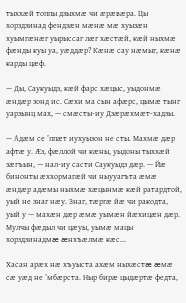тыххæй топпы дзыхмæ чи æрæвæра. Цы хорздзинад фендзæн мæнæ мæ хуызæн хуымгæнæг уырыссаг лæг хæстæй, кæй ныхмæ фæнды куы уа, уæддæр? Кæнæ сау нæмыг, кæнæ карды цæф.

— Ды, Саукуыдз, кæй фарс хæцыс, уыдонмæ æндæр зонд ис. Сæхи ма сын афæрс, цымæ тынг уарзынц мах, — смæсты-иу Дзæрæхмæт-хадзы.

— Адæм се ’ппæт иухуызон не сты. Махмæ дæр афтæ у. Æз, фæллой чи кæны, уыдоны тыххæй зæгъын, — нал-иу састи Саукуыдз дæр. — Йæ бинонты æххормагæй чи ныууагъта æмæ æндæр адæмы ныхмæ хæцынмæ кæй ратардтой, уый не знаг нæу. Знаг, тæргæ йæ чи ракодта, уый у — махæн дæр æмæ уымæн йæхицæн дæр. Мулчы фæдыл чи цæуы, уымæ мацы хорздзинадмæ æнхъæлмæ кæс...

Хасан арæх нæ хъуыста ахæм ныхæстæ æмæ сæ уæд не ’мбæрста. Ныр бирæ цыдæртæ федта,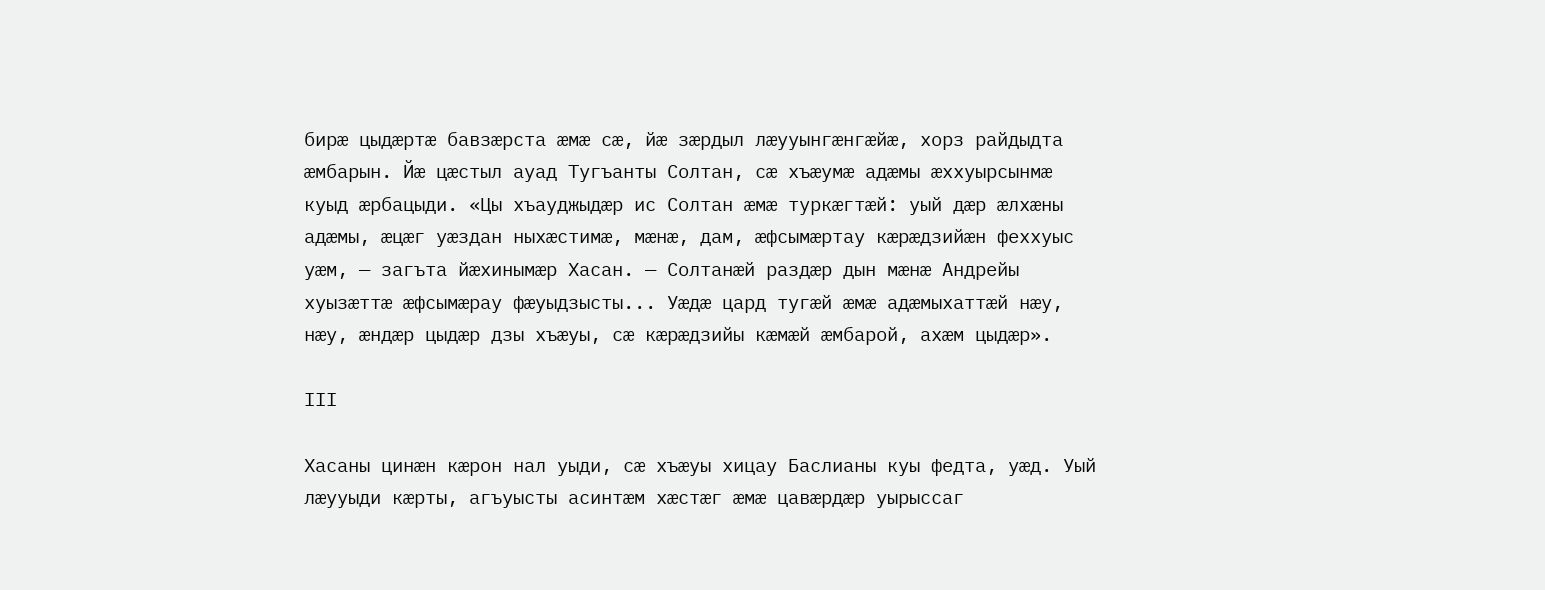бирæ цыдæртæ бавзæрста æмæ сæ, йæ зæрдыл лæууынгæнгæйæ, хорз райдыдта æмбарын. Йæ цæстыл ауад Тугъанты Солтан, сæ хъæумæ адæмы æххуырсынмæ куыд æрбацыди. «Цы хъауджыдæр ис Солтан æмæ туркæгтæй: уый дæр æлхæны адæмы, æцæг уæздан ныхæстимæ, мæнæ, дам, æфсымæртау кæрæдзийæн феххуыс уæм, — загъта йæхинымæр Хасан. — Солтанæй раздæр дын мæнæ Андрейы хуызæттæ æфсымæрау фæуыдзысты... Уæдæ цард тугæй æмæ адæмыхаттæй нæу, нæу, æндæр цыдæр дзы хъæуы, сæ кæрæдзийы кæмæй æмбарой, ахæм цыдæр».

III

Хасаны цинæн кæрон нал уыди, сæ хъæуы хицау Баслианы куы федта, уæд. Уый лæууыди кæрты, агъуысты асинтæм хæстæг æмæ цавæрдæр уырыссаг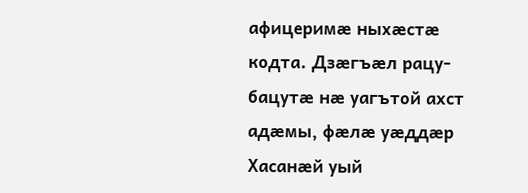афицеримæ ныхæстæ кодта. Дзæгъæл рацу-бацутæ нæ уагътой ахст адæмы, фæлæ уæддæр Хасанæй уый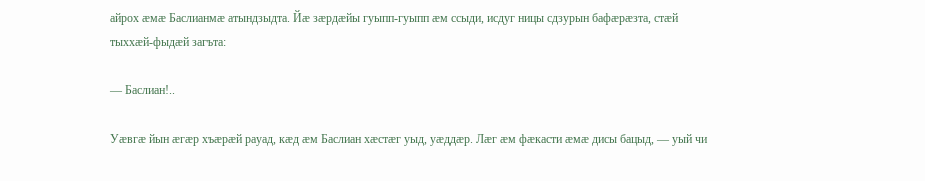айрох æмæ Баслианмæ атындзыдта. Йæ зæрдæйы гуыпп-гуыпп æм ссыди, исдуг ницы сдзурын бафæрæзта, стæй тыххæй-фыдæй загъта:

— Баслиан!..

Уæвгæ йын æгæр хъæрæй рауад, кæд æм Баслиан хæстæг уыд, уæддæр. Лæг æм фæкасти æмæ дисы бацыд, — уый чи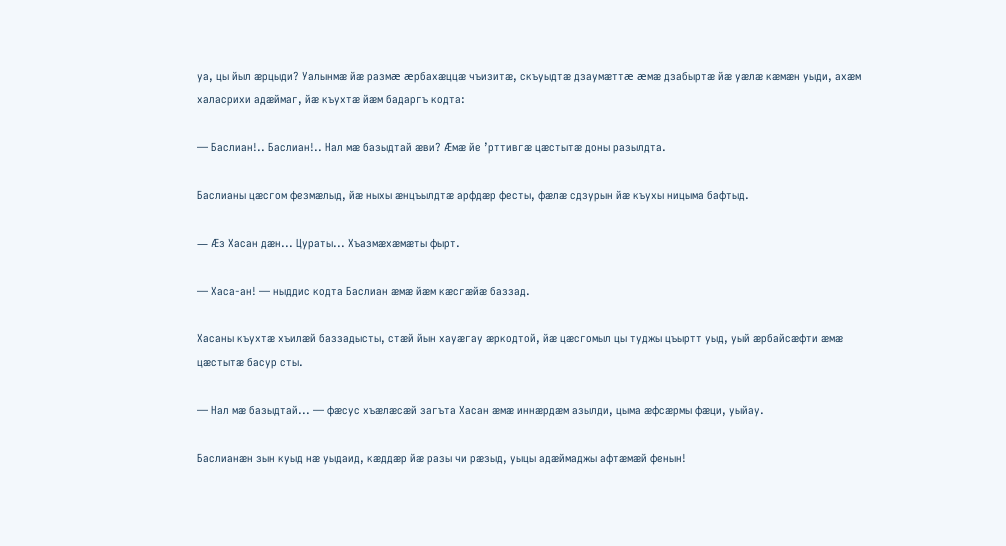уа, цы йыл æрцыди? Уалынмæ йæ размæ æрбахæццæ чъизитæ, скъуыдтæ дзаумæттæ æмæ дзабыртæ йæ уæлæ кæмæн уыди, ахæм халасрихи адæймаг, йæ къухтæ йæм бадаргъ кодта:

— Баслиан!.. Баслиан!.. Нал мæ базыдтай æви? Æмæ йе ’рттивгæ цæстытæ доны разылдта.

Баслианы цæсгом фезмæлыд, йæ ныхы æнцъылдтæ арфдæр фесты, фæлæ сдзурын йæ къухы ницыма бафтыд.

— Æз Хасан дæн... Цураты... Хъазмæхæмæты фырт.

— Хаса-ан! — ныддис кодта Баслиан æмæ йæм кæсгæйæ баззад.

Хасаны къухтæ хъилæй баззадысты, стæй йын хауæгау æркодтой, йæ цæсгомыл цы туджы цъыртт уыд, уый æрбайсæфти æмæ цæстытæ басур сты.

— Нал мæ базыдтай... — фæсус хъæлæсæй загъта Хасан æмæ иннæрдæм азылди, цыма æфсæрмы фæци, уыйау.

Баслианæн зын куыд нæ уыдаид, кæддæр йæ разы чи рæзыд, уыцы адæймаджы афтæмæй фенын!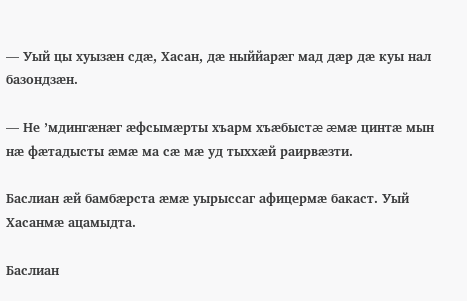— Уый цы хуызæн сдæ, Хасан, дæ ныййарæг мад дæр дæ куы нал базондзæн.

— Не ’мдингæнæг æфсымæрты хъарм хъæбыстæ æмæ цинтæ мын нæ фæтадысты æмæ ма сæ мæ уд тыххæй раирвæзти.

Баслиан æй бамбæрста æмæ уырыссаг афицермæ бакаст. Уый Хасанмæ ацамыдта.

Баслиан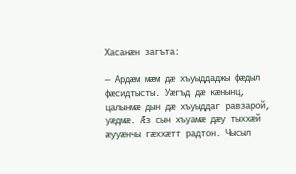Хасанæн загъта:

— Ардæм мæм дæ хъуыддаджы фæдыл фæсидтысты. Уæгъд дæ кæнынц, цалынмæ дын дæ хъуыддаг равзарой, уæдмæ. Æз сын хъуамæ дæу тыххæй æууæнчы гæххæтт радтон. Чысыл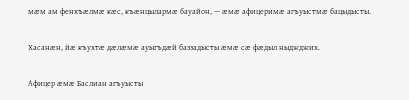мæм ам фенхъæлмæ кæс, къæнцылармæ бауайон, — æмæ афицеримæ агъуыстмæ бацыдысты.

Хасанæн, йæ къухтæ дæлæмæ ауыгъдæй баззадысты æмæ сæ фæдыл ныджджих.

Афицер æмæ Баслиан агъуысты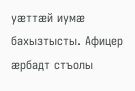уæттæй иумæ бахызтысты. Афицер æрбадт стъолы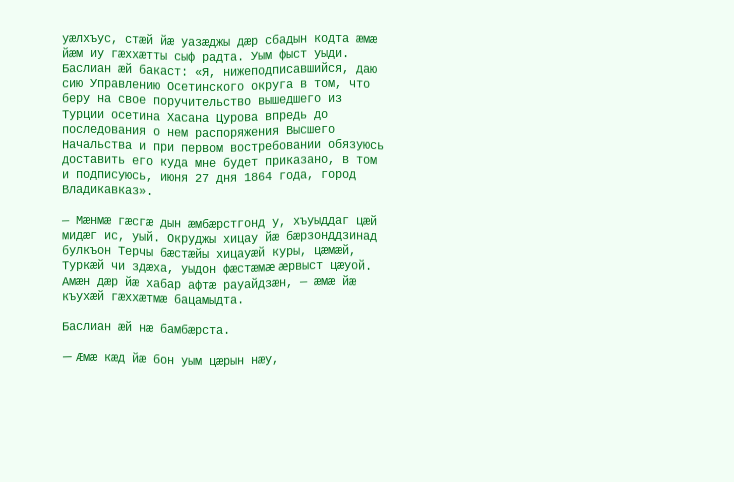уæлхъус, стæй йæ уазæджы дæр сбадын кодта æмæ йæм иу гæххæтты сыф радта. Уым фыст уыди. Баслиан æй бакаст: «Я, нижеподписавшийся, даю сию Управлению Осетинского округа в том, что беру на свое поручительство вышедшего из Турции осетина Хасана Цурова впредь до последования о нем распоряжения Высшего Начальства и при первом востребовании обязуюсь доставить его куда мне будет приказано, в том и подписуюсь, июня 27 дня 1864 года, город Владикавказ».

— Мæнмæ гæсгæ дын æмбæрстгонд у, хъуыддаг цæй мидæг ис, уый. Окруджы хицау йæ бæрзонддзинад булкъон Терчы бæстæйы хицауæй куры, цæмæй, Туркæй чи здæха, уыдон фæстæмæ æрвыст цæуой. Амæн дæр йæ хабар афтæ рауайдзæн, — æмæ йæ къухæй гæххæтмæ бацамыдта.

Баслиан æй нæ бамбæрста.

— Æмæ кæд йæ бон уым цæрын нæу,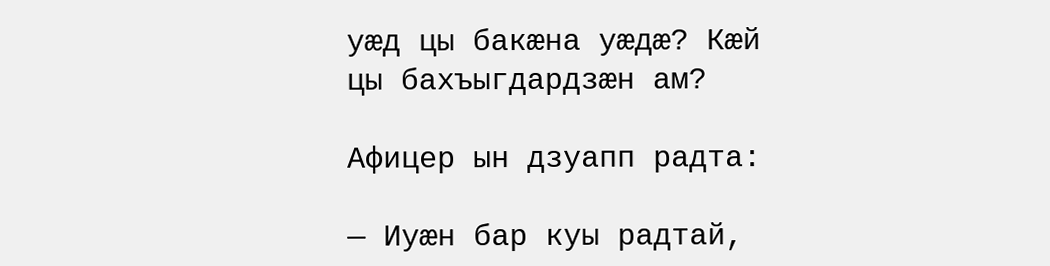уæд цы бакæна уæдæ? Кæй цы бахъыгдардзæн ам?

Афицер ын дзуапп радта:

— Иуæн бар куы радтай,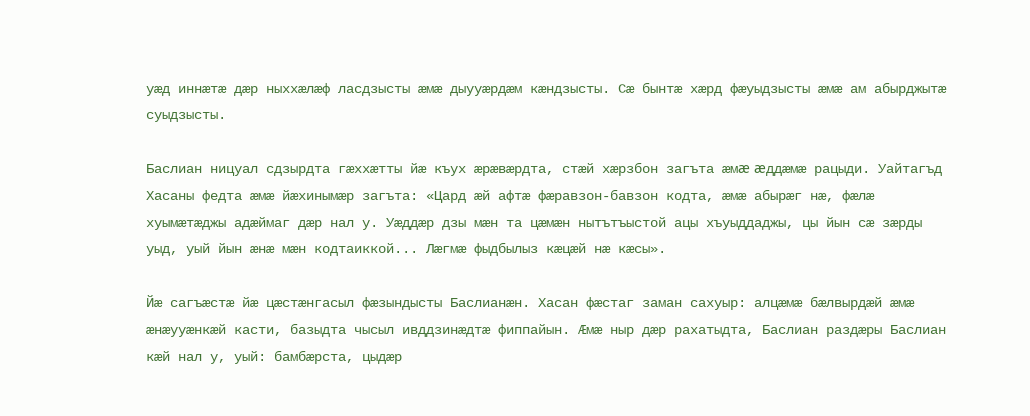уæд иннæтæ дæр ныххæлæф ласдзысты æмæ дыууæрдæм кæндзысты. Сæ бынтæ хæрд фæуыдзысты æмæ ам абырджытæ суыдзысты.

Баслиан ницуал сдзырдта гæххæтты йæ къух æрæвæрдта, стæй хæрзбон загъта æмæ æддæмæ рацыди. Уайтагъд Хасаны федта æмæ йæхинымæр загъта: «Цард æй афтæ фæравзон-бавзон кодта, æмæ абырæг нæ, фæлæ хуымæтæджы адæймаг дæр нал у. Уæддæр дзы мæн та цæмæн нытътъыстой ацы хъуыддаджы, цы йын сæ зæрды уыд, уый йын æнæ мæн кодтаиккой... Лæгмæ фыдбылыз кæцæй нæ кæсы».

Йæ сагъæстæ йæ цæстæнгасыл фæзындысты Баслианæн. Хасан фæстаг заман сахуыр: алцæмæ бæлвырдæй æмæ æнæууæнкæй касти, базыдта чысыл ивддзинæдтæ фиппайын. Æмæ ныр дæр рахатыдта, Баслиан раздæры Баслиан кæй нал у, уый: бамбæрста, цыдæр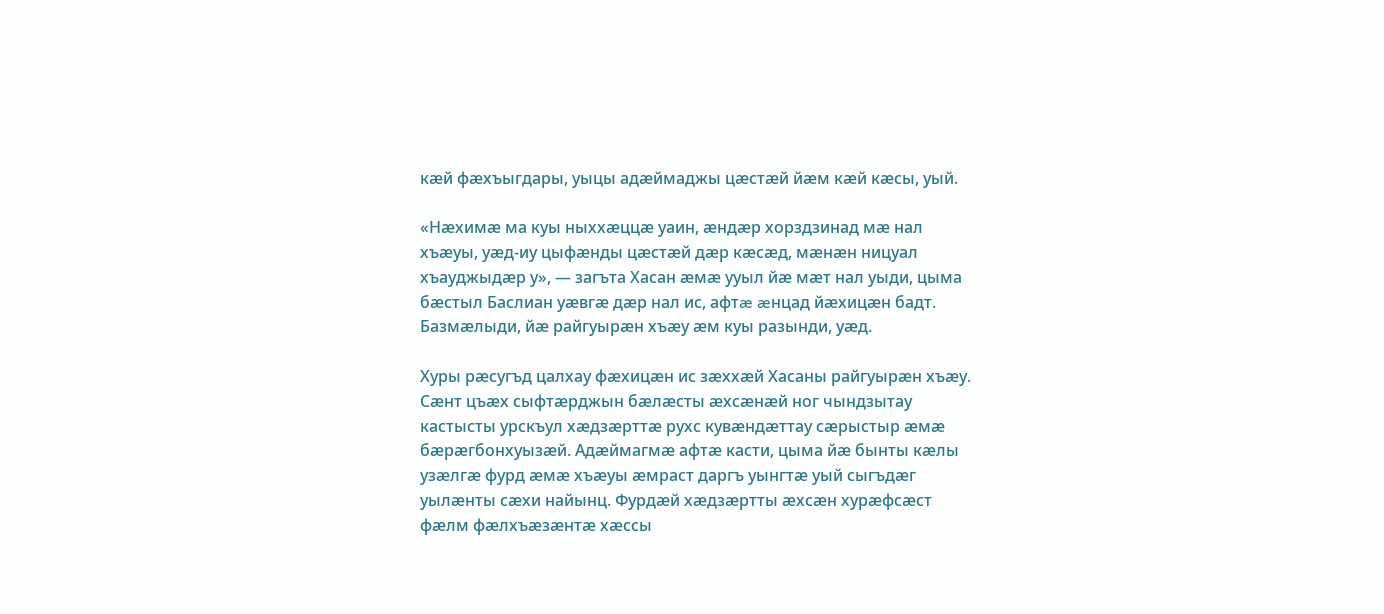кæй фæхъыгдары, уыцы адæймаджы цæстæй йæм кæй кæсы, уый.

«Нæхимæ ма куы ныххæццæ уаин, æндæр хорздзинад мæ нал хъæуы, уæд-иу цыфæнды цæстæй дæр кæсæд, мæнæн ницуал хъауджыдæр у», — загъта Хасан æмæ ууыл йæ мæт нал уыди, цыма бæстыл Баслиан уæвгæ дæр нал ис, афтæ æнцад йæхицæн бадт. Базмæлыди, йæ райгуырæн хъæу æм куы разынди, уæд.

Хуры рæсугъд цалхау фæхицæн ис зæххæй Хасаны райгуырæн хъæу. Сæнт цъæх сыфтæрджын бæлæсты æхсæнæй ног чындзытау кастысты урскъул хæдзæрттæ рухс кувæндæттау сæрыстыр æмæ бæрæгбонхуызæй. Адæймагмæ афтæ касти, цыма йæ бынты кæлы узæлгæ фурд æмæ хъæуы æмраст даргъ уынгтæ уый сыгъдæг уылæнты сæхи найынц. Фурдæй хæдзæртты æхсæн хурæфсæст фæлм фæлхъæзæнтæ хæссы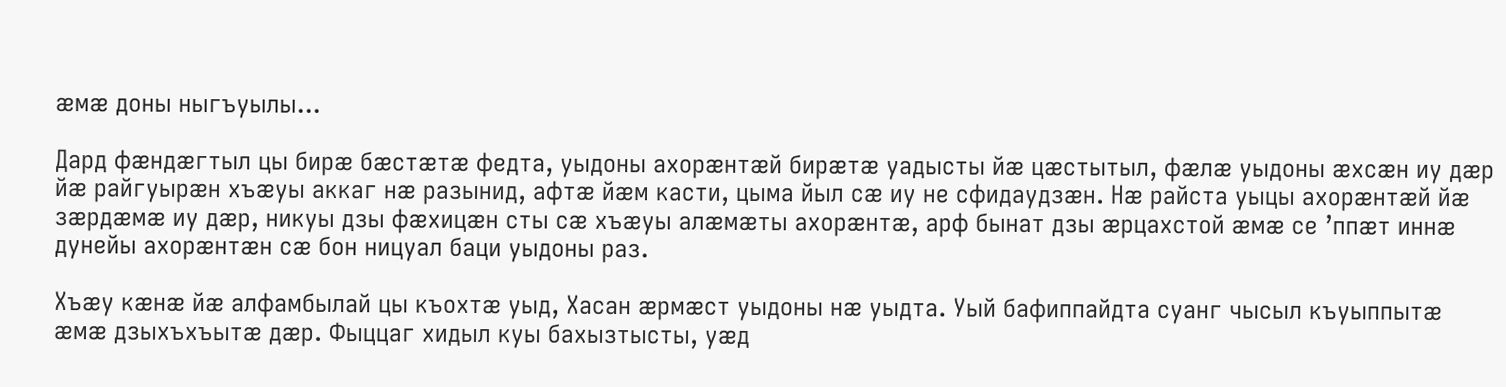æмæ доны ныгъуылы...

Дард фæндæгтыл цы бирæ бæстæтæ федта, уыдоны ахорæнтæй бирæтæ уадысты йæ цæстытыл, фæлæ уыдоны æхсæн иу дæр йæ райгуырæн хъæуы аккаг нæ разынид, афтæ йæм касти, цыма йыл сæ иу не сфидаудзæн. Нæ райста уыцы ахорæнтæй йæ зæрдæмæ иу дæр, никуы дзы фæхицæн сты сæ хъæуы алæмæты ахорæнтæ, арф бынат дзы æрцахстой æмæ се ’ппæт иннæ дунейы ахорæнтæн сæ бон ницуал баци уыдоны раз.

Хъæу кæнæ йæ алфамбылай цы къохтæ уыд, Хасан æрмæст уыдоны нæ уыдта. Уый бафиппайдта суанг чысыл къуыппытæ æмæ дзыхъхъытæ дæр. Фыццаг хидыл куы бахызтысты, уæд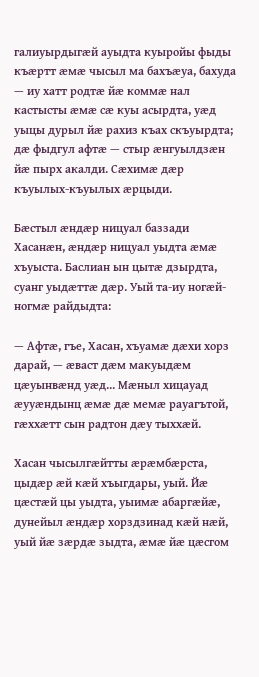галиуырдыгæй ауыдта куыройы фыды къæртт æмæ чысыл ма бахъæуа, бахуда — иу хатт родтæ йæ коммæ нал кастысты æмæ сæ куы асырдта, уæд уыцы дурыл йæ рахиз къах скъуырдта; дæ фыдгул афтæ — стыр æнгуылдзæн йæ пырх акалди. Сæхимæ дæр къуылых-къуылых æрцыди.

Бæстыл æндæр ницуал баззади Хасанæн, æндæр ницуал уыдта æмæ хъуыста. Баслиан ын цытæ дзырдта, суанг уыдæттæ дæр. Уый та-иу ногæй-ногмæ райдыдта:

— Афтæ, гъе, Хасан, хъуамæ дæхи хорз дарай, — æваст дæм макуыдæм цæуынвæнд уæд... Мæныл хицауад æууæндынц æмæ дæ мемæ рауагътой, гæххæтт сын радтон дæу тыххæй.

Хасан чысылгæйтты æрæмбæрста, цыдæр æй кæй хъыгдары, уый. Йæ цæстæй цы уыдта, уыимæ абаргæйæ, дунейыл æндæр хорздзинад кæй нæй, уый йæ зæрдæ зыдта, æмæ йæ цæсгом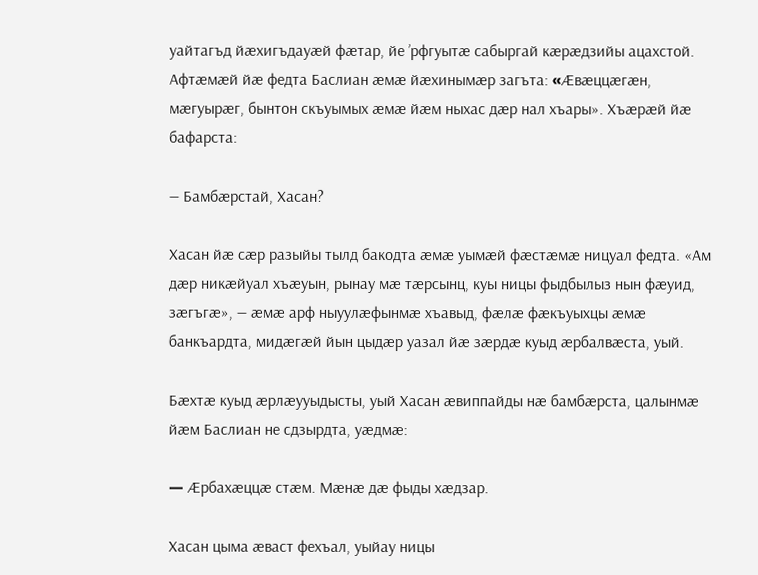уайтагъд йæхигъдауæй фæтар, йе ’рфгуытæ сабыргай кæрæдзийы ацахстой. Афтæмæй йæ федта Баслиан æмæ йæхинымæр загъта: «Æвæццæгæн, мæгуырæг, бынтон скъуымых æмæ йæм ныхас дæр нал хъары». Хъæрæй йæ бафарста:

— Бамбæрстай, Хасан?

Хасан йæ сæр разыйы тылд бакодта æмæ уымæй фæстæмæ ницуал федта. «Ам дæр никæйуал хъæуын, рынау мæ тæрсынц, куы ницы фыдбылыз нын фæуид, зæгъгæ», — æмæ арф ныуулæфынмæ хъавыд, фæлæ фæкъуыхцы æмæ банкъардта, мидæгæй йын цыдæр уазал йæ зæрдæ куыд æрбалвæста, уый.

Бæхтæ куыд æрлæууыдысты, уый Хасан æвиппайды нæ бамбæрста, цалынмæ йæм Баслиан не сдзырдта, уæдмæ:

— Æрбахæццæ стæм. Мæнæ дæ фыды хæдзар.

Хасан цыма æваст фехъал, уыйау ницы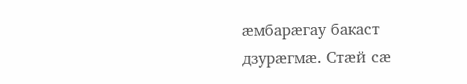æмбарæгау бакаст дзурæгмæ. Стæй сæ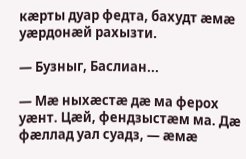кæрты дуар федта, бахудт æмæ уæрдонæй рахызти.

— Бузныг, Баслиан...

— Мæ ныхæстæ дæ ма ферох уæнт. Цæй, фендзыстæм ма. Дæ фæллад уал суадз, — æмæ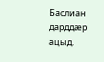Баслиан дарддæр ацыд.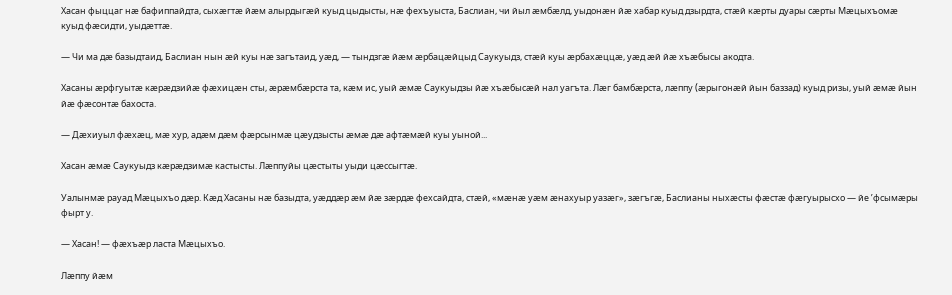Хасан фыццаг нæ бафиппайдта, сыхæгтæ йæм алырдыгæй куыд цыдысты, нæ фехъуыста, Баслиан, чи йыл æмбæлд, уыдонæн йæ хабар куыд дзырдта, стæй кæрты дуары сæрты Мæцыхъомæ куыд фæсидти, уыдæттæ.

— Чи ма дæ базыдтаид, Баслиан нын æй куы нæ загътаид, уæд, — тындзгæ йæм æрбацæйцыд Саукуыдз, стæй куы æрбахæццæ, уæд æй йæ хъæбысы акодта.

Хасаны æрфгуытæ кæрæдзийæ фæхицæн сты, æрæмбæрста та, кæм ис, уый æмæ Саукуыдзы йæ хъæбысæй нал уагъта. Лæг бамбæрста, лæппу (æрыгонæй йын баззад) куыд ризы, уый æмæ йын йæ фæсонтæ бахоста.

— Дæхиуыл фæхæц, мæ хур, адæм дæм фæрсынмæ цæудзысты æмæ дæ афтæмæй куы уыной...

Хасан æмæ Саукуыдз кæрæдзимæ кастысты. Лæппуйы цæстыты уыди цæссыгтæ.

Уалынмæ рауад Мæцыхъо дæр. Кæд Хасаны нæ базыдта, уæддæр æм йæ зæрдæ фехсайдта, стæй, «мæнæ уæм æнахуыр уазæг», зæгъгæ, Баслианы ныхæсты фæстæ фæгуырысхо — йе ’фсымæры фырт у.

— Хасан! — фæхъæр ласта Мæцыхъо.

Лæппу йæм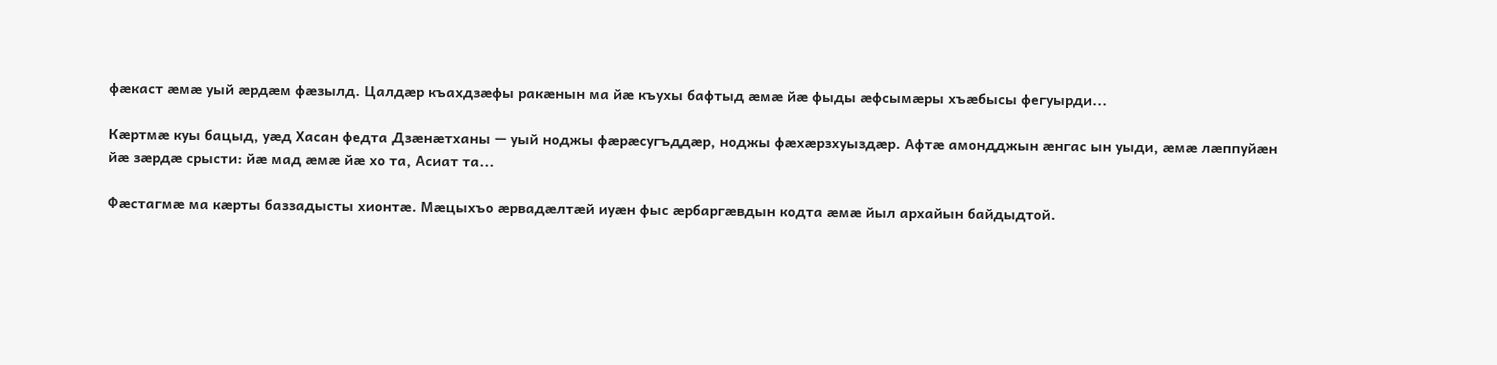фæкаст æмæ уый æрдæм фæзылд. Цалдæр къахдзæфы ракæнын ма йæ къухы бафтыд æмæ йæ фыды æфсымæры хъæбысы фегуырди...

Кæртмæ куы бацыд, уæд Хасан федта Дзæнæтханы — уый ноджы фæрæсугъддæр, ноджы фæхæрзхуыздæр. Афтæ амондджын æнгас ын уыди, æмæ лæппуйæн йæ зæрдæ срысти: йæ мад æмæ йæ хо та, Асиат та...

Фæстагмæ ма кæрты баззадысты хионтæ. Мæцыхъо æрвадæлтæй иуæн фыс æрбаргæвдын кодта æмæ йыл архайын байдыдтой.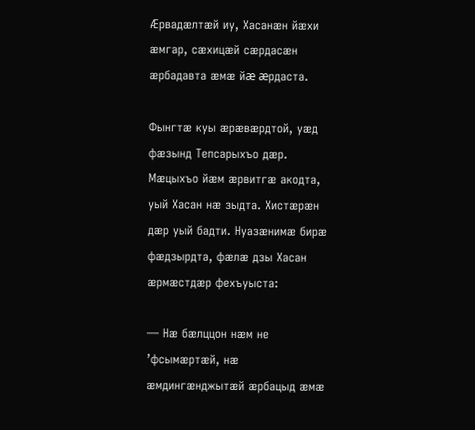Æрвадæлтæй иу, Хасанæн йæхи æмгар, сæхицæй сæрдасæн æрбадавта æмæ йæ æрдаста.

Фынгтæ куы æрæвæрдтой, уæд фæзынд Тепсарыхъо дæр. Мæцыхъо йæм æрвитгæ акодта, уый Хасан нæ зыдта. Хистæрæн дæр уый бадти. Нуазæнимæ бирæ фæдзырдта, фæлæ дзы Хасан æрмæстдæр фехъуыста:

— Нæ бæлццон нæм не ’фсымæртæй, нæ æмдингæнджытæй æрбацыд æмæ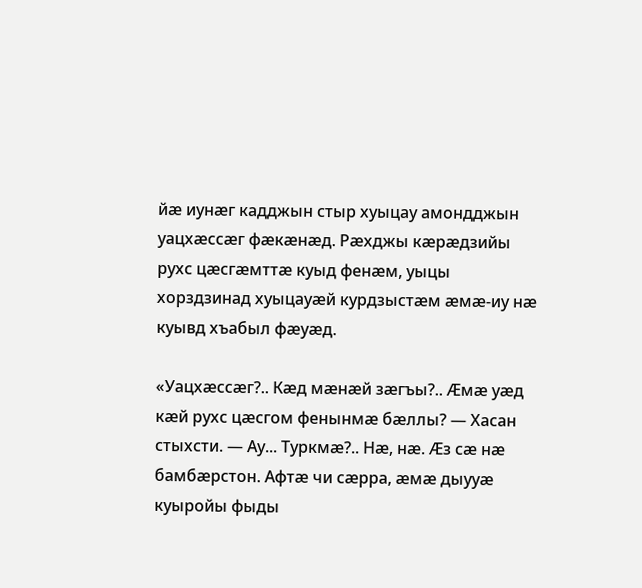йæ иунæг кадджын стыр хуыцау амондджын уацхæссæг фæкæнæд. Рæхджы кæрæдзийы рухс цæсгæмттæ куыд фенæм, уыцы хорздзинад хуыцауæй курдзыстæм æмæ-иу нæ куывд хъабыл фæуæд.

«Уацхæссæг?.. Кæд мæнæй зæгъы?.. Æмæ уæд кæй рухс цæсгом фенынмæ бæллы? — Хасан стыхсти. — Ау... Туркмæ?.. Нæ, нæ. Æз сæ нæ бамбæрстон. Афтæ чи сæрра, æмæ дыууæ куыройы фыды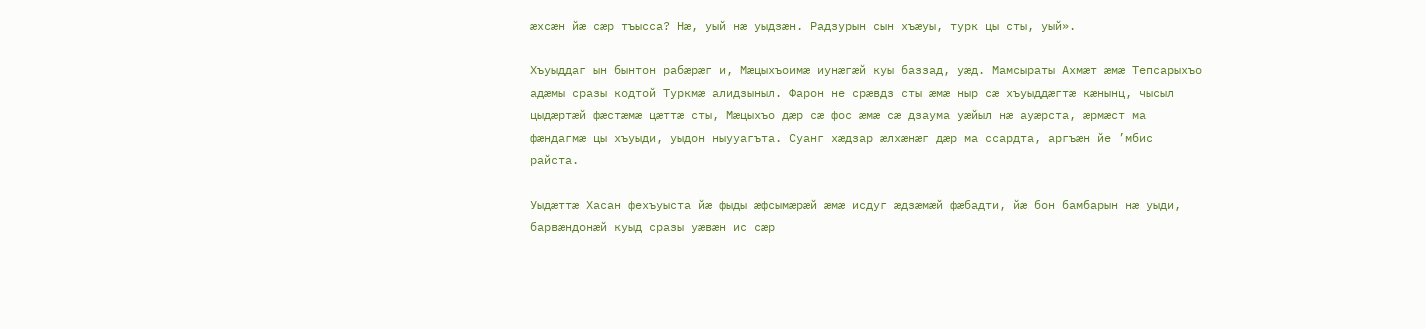æхсæн йæ сæр тъысса? Нæ, уый нæ уыдзæн. Радзурын сын хъæуы, турк цы сты, уый».

Хъуыддаг ын бынтон рабæрæг и, Мæцыхъоимæ иунæгæй куы баззад, уæд. Мамсыраты Ахмæт æмæ Тепсарыхъо адæмы сразы кодтой Туркмæ алидзыныл. Фарон не срæвдз сты æмæ ныр сæ хъуыддæгтæ кæнынц, чысыл цыдæртæй фæстæмæ цæттæ сты, Мæцыхъо дæр сæ фос æмæ сæ дзаума уæйыл нæ ауæрста, æрмæст ма фæндагмæ цы хъуыди, уыдон ныууагъта. Суанг хæдзар æлхæнæг дæр ма ссардта, аргъæн йе ’мбис райста.

Уыдæттæ Хасан фехъуыста йæ фыды æфсымæрæй æмæ исдуг æдзæмæй фæбадти, йæ бон бамбарын нæ уыди, барвæндонæй куыд сразы уæвæн ис сæр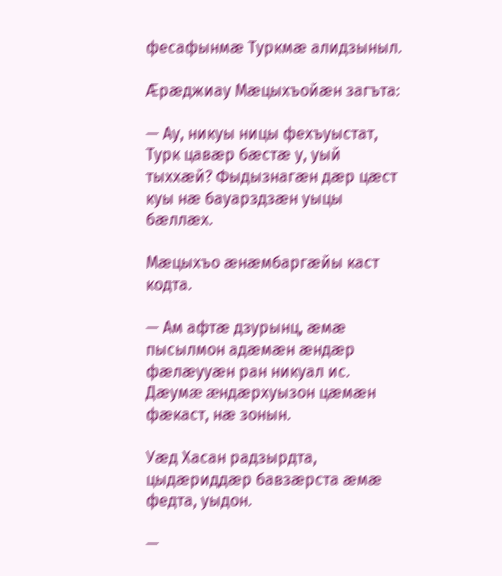фесафынмæ Туркмæ алидзыныл.

Æрæджиау Мæцыхъойæн загъта:

— Ау, никуы ницы фехъуыстат, Турк цавæр бæстæ у, уый тыххæй? Фыдызнагæн дæр цæст куы нæ бауарздзæн уыцы бæллæх.

Мæцыхъо æнæмбаргæйы каст кодта.

— Ам афтæ дзурынц, æмæ пысылмон адæмæн æндæр фæлæууæн ран никуал ис. Дæумæ æндæрхуызон цæмæн фæкаст, нæ зонын.

Уæд Хасан радзырдта, цыдæриддæр бавзæрста æмæ федта, уыдон.

—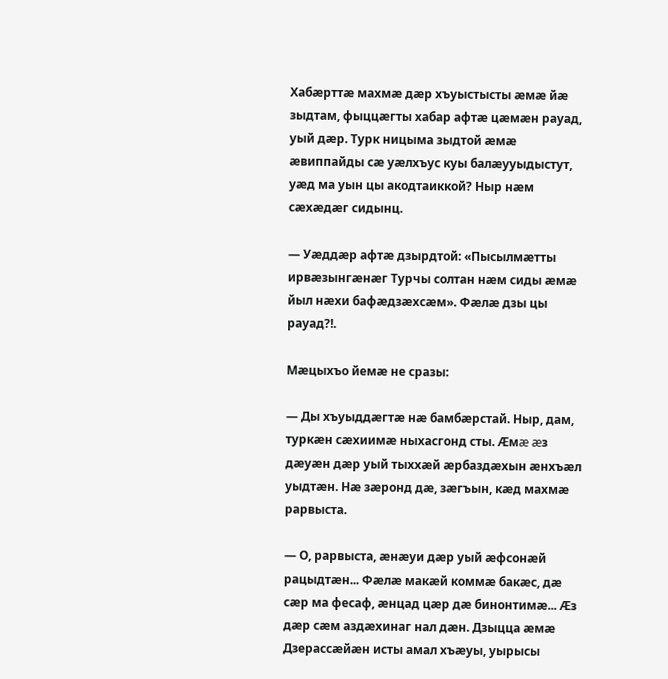Хабæрттæ махмæ дæр хъуыстысты æмæ йæ зыдтам, фыццæгты хабар афтæ цæмæн рауад, уый дæр. Турк ницыма зыдтой æмæ æвиппайды сæ уæлхъус куы балæууыдыстут, уæд ма уын цы акодтаиккой? Ныр нæм сæхæдæг сидынц.

— Уæддæр афтæ дзырдтой: «Пысылмæтты ирвæзынгæнæг Турчы солтан нæм сиды æмæ йыл нæхи бафæдзæхсæм». Фæлæ дзы цы рауад?!.

Мæцыхъо йемæ не сразы:

— Ды хъуыддæгтæ нæ бамбæрстай. Ныр, дам, туркæн сæхиимæ ныхасгонд сты. Æмæ æз дæуæн дæр уый тыххæй æрбаздæхын æнхъæл уыдтæн. Нæ зæронд дæ, зæгъын, кæд махмæ рарвыста.

— О, рарвыста, æнæуи дæр уый æфсонæй рацыдтæн... Фæлæ макæй коммæ бакæс, дæ сæр ма фесаф, æнцад цæр дæ бинонтимæ... Æз дæр сæм аздæхинаг нал дæн. Дзыцца æмæ Дзерассæйæн исты амал хъæуы, уырысы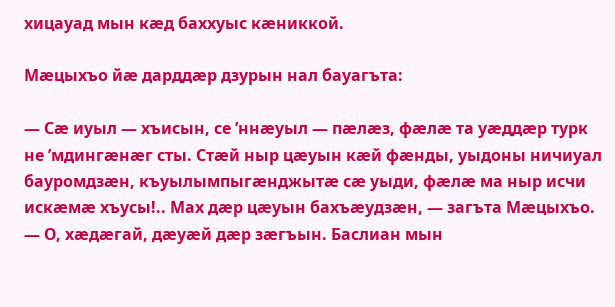хицауад мын кæд баххуыс кæниккой.

Мæцыхъо йæ дарддæр дзурын нал бауагъта:

— Сæ иуыл — хъисын, се ’ннæуыл — пæлæз, фæлæ та уæддæр турк не ’мдингæнæг сты. Стæй ныр цæуын кæй фæнды, уыдоны ничиуал бауромдзæн, къуылымпыгæнджытæ сæ уыди, фæлæ ма ныр исчи искæмæ хъусы!.. Мах дæр цæуын бахъæудзæн, — загъта Мæцыхъо. — О, хæдæгай, дæуæй дæр зæгъын. Баслиан мын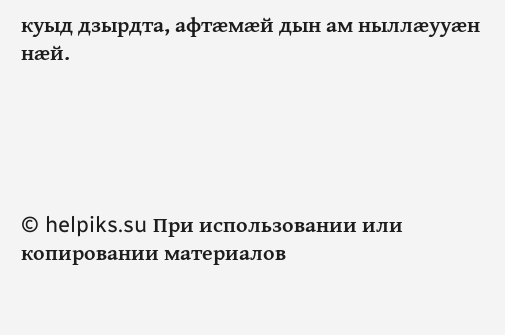куыд дзырдта, афтæмæй дын ам ныллæууæн нæй.





© helpiks.su При использовании или копировании материалов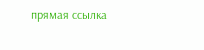прямая ссылка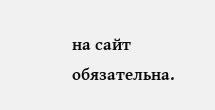на сайт обязательна.